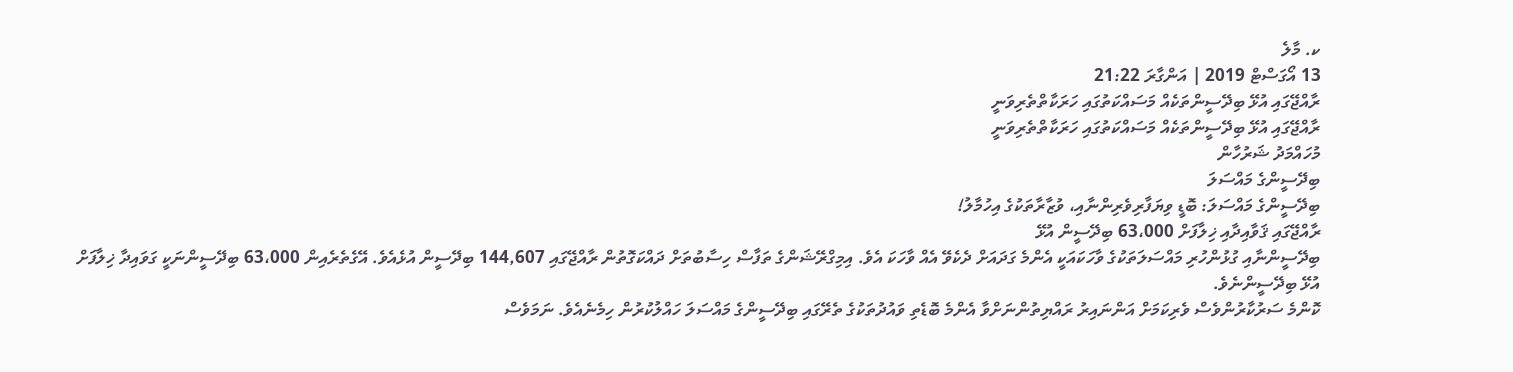ކ. މާލެ
13 އޯގަސްޓް 2019 | އަންގާރަ 21:22
ރާއްޖޭގައި އުޅޭ ބިދޭސީންތަކެއް މަސައްކަތުގައި ހަރަކާތްތެރިވަނީ
ރާއްޖޭގައި އުޅޭ ބިދޭސީންތަކެއް މަސައްކަތުގައި ހަރަކާތްތެރިވަނީ
މުހައްމަދު ޝަރުހާން
ބިދޭސީންގެ މައްސަލަ
ބިދޭސީންގެ މައްސަލަ: ބޮޑީ ވިޔަފާރިވެރިންނާއި، ވުޒާރާތަކުގެ އިހުމާލު!
ރާއްޖޭގައި ޤަވާއިދާއި ޚިލާފަށް 63،000 ބިދޭސީން އުޅޭ
ބިދޭސީންނާއި ގުޅުންހުރި މައްސަލަތަކުގެ ވާހަކައަކީ އެންމެ ގަދައަށް ދެކެވޭ އެއް ވާހަކަ އެވެ. އިމިގްރޭޝަންގެ ތަފާސް ހިސާބުތަށް ދައްކަގޮތުން ރާއްޖޭގައި 144,607 ބިދޭސީން އުޅެއެވެ. އޭގެތެރެއިން 63،000 ބިދޭސީންނަކީ ގަވައިދާ ޚިލާފަށް އުޅޭ ބިދޭސީންނެވެ.
ކޮންމެ ސަރުކާރުންވެސް ވެރިކަމަށް އަންނައިރު ރައްޔިތުންނަށްވާ އެންމެ ބޮޑެތި ވައުދުތަކުގެ ތެރޭގައި ބިދޭސީންގެ މައްސަލަ ހައްލުކުރުން ހިމެނެއެވެ. ނަމަވެސް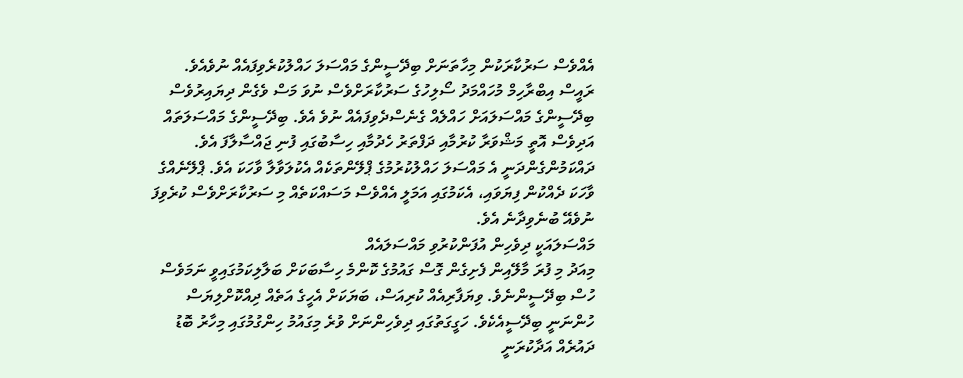އެއްވެސް ސަރުކާރަކުން މިހާތަނަށް ބިދޭސީންގެ މައްސަލަ ހައްލުކުރެވިފައެއް ނުވެއެވެ.
ރައީސް އިބްރާހިމް މުހައްމަދު ސޯލިހުގެ ސަރުކާރަށްވެސް ނުވަ މަސް ވެގެން ދިޔައިރުވެސް ބިދޭސީންގެ މައްސަލައަށް ހައްލެއް ގެނެސްދެވިފައެއް ނުވެ އެވެ. ބިދޭސީންގެ މައްސަލަތައް އަދިވެސް އޮތީ މަޝްވަރާ ކުރުމާއި ދަފްތަރު ހެދުމާއި ހިސާބުގައި ފުނި ޖައްސާލާފަ އެވެ. ދައްކަމުންގެންދަނީ އެ މައްސަލަ ހައްލުކުރުމުގެ ޕްލޭންތަކެއް އެކުލަވާލާ ވާހަކަ އެވެ. ޕްލޭނެއްގެ ވާހަކަ ދެއްކުން ފިޔަވައި، އެކަމުގައި އަމަލީ އެއްވެސް މަސައްކަތެއް މި ސަރުކާރަށްވެސް ކުރެވިފަ ނުވެއޭ ބުނެވިދާނެ އެވެ.
މައްސަލައަކީ ދިވެހިން އުފަންކުރުވި މައްސަލައެއް
މިއަދު މި ފުރަ މާލޭއިން ފެށިގެން ގޮސް ގައުމުގެ ކޮންމެ ހިސާބަކަށް ބަލާލިކަމުގައިވީ ނަމަވެސް ހުސް ބިދޭސީންނެވެ. ވިޔަފާރިއެއް ކުރިއަސް، ބަޔަކަށް އެހީގެ އަތެއް ދިއްކޮށްލިޔަސް ހުންނަނީ ބިދޭސީއެކެވެ. ހަގީގަތުގައި ދިވެހިންނަށް ވުރެ މިގައުމު ހިންގުމުގައި މިހާރު ބޮޑު ދައުރެއް އަދާކުރަނީ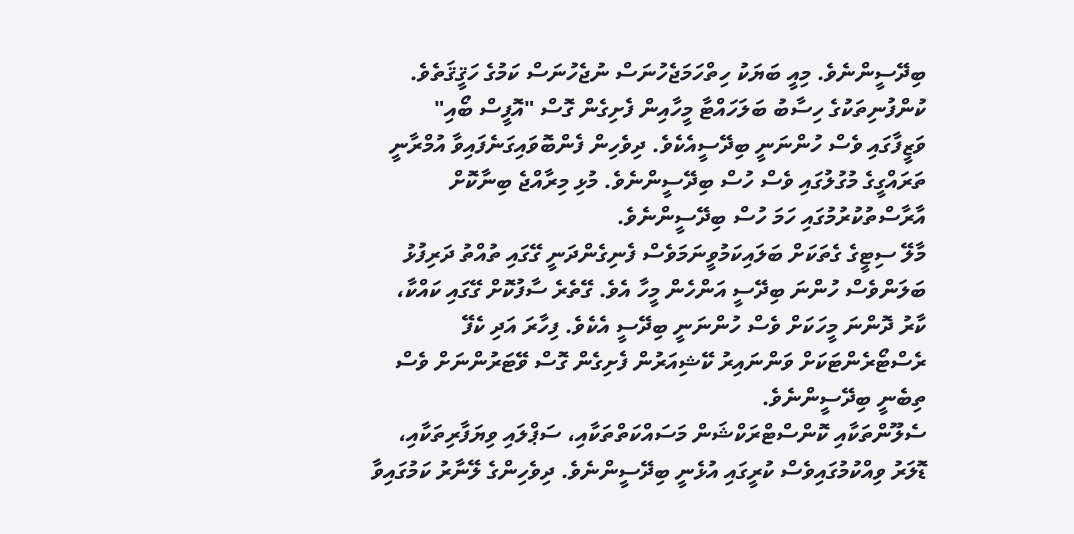ބިދޭސީންނެވެ. މިއީ ބަޔަކު ހިތްހަމަޖެހުނަސް ނުޖެހުނަސް ކަމުގެ ހަޤީޤަތެވެ.
ކުންފުނިތަކުގެ ހިސާބު ބަލަހައްޓާ މީހާއިން ފެށިގެން ގޮސް "އޮފީސް ބޯއި" ވަޒީފާގައި ވެސް ހުންނަނީ ބިދޭސީއެކެވެ. ދިވެހިން ފެންބޮވައިގަނެފައިވާ އުމްރާނީ ތަރައްގީގެ މުގުލުގައި ވެސް ހުސް ބިދޭސީންނެވެ. މުޅި މިރާއްޖެ ބިނާކޮށް އާރާސްތުކުރުމުގައި ހަމަ ހުސް ބިދޭސީންނެވެ.
މާލޭ ސިޓީގެ ގެތަކަށް ބަލައިކަމުވީނަމަވެސް ފެނިގެންދަނީ ގޭގައި ތުއްތު ދަރިފުޅު ބަލަންވެސް ހުންނަ ބިދޭސީ އަންހެން މީހާ އެވެ. ގޭތެރެ ސާފުކޮށް ގޭގައި ކައްކާ، ކާރު ދޮންނަ މީހަކަށް ވެސް ހުންނަނީ ބިދޭސީ އެކެވެ. ފިހާރަ އަދި ކެފޭ ރެސްޓޯރެންޓަކަށް ވަންނައިރު ކޭޝިއަރުން ފެށިގެން ގޮސް ވޭޓަރުންނަށް ވެސް ތިބެނީ ބިދޭސީންނެވެ.
ސެލޫންތަކާއި ކޮންސްޓްރަކްޝަން މަސައްކަތްތަކާއި، ސަޕްލައި ވިޔަފާރިތަކާއި، ޑޮލަރު ވިއްކުމުގައިވެސް ކުރީގައި އުޅެނީ ބިދޭސީންނެވެ. ދިވެހިންގެ ލޭނާރު ކަމުގައިވާ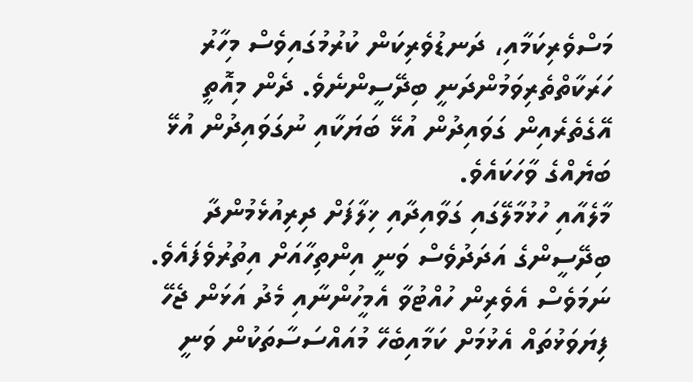މަސްވެރިކަމާއި، ދަނޑުވެރިކަން ކުރުމުގައިވެސް މިހާރު ހަރަކާތްތެރިވަމުންދަނީ ބިދޭސީންނެވެ. ދެން މިއޮތީ އޭގެތެރެއިން ގަވައިދުން އުޅޭ ބަޔަކާއި ނުގަވައިދުން އުޅޭ ބަޔެއްގެ ވާހަކައެވެ.
މާލެއާއި ހުޅުމާލޭގައި ގަވާއިދާއި ޚިލާފަށް ދިރިއުޅެމުންދާ ބިދޭސީންގެ އަދަދުވެސް ވަނީ އިންތިހާއަށް އިތުރުވެފައެވެ. ނަމަވެސް އެވެރިން ހުއްޓުވާ އެމީހުންނާއި މެދު އަޅަން ޖެހޭ ފިޔަވަޅުތައް އެޅުމަށް ކަމާއިބެހޭ މުއައްސަސާތަކުން ވަނީ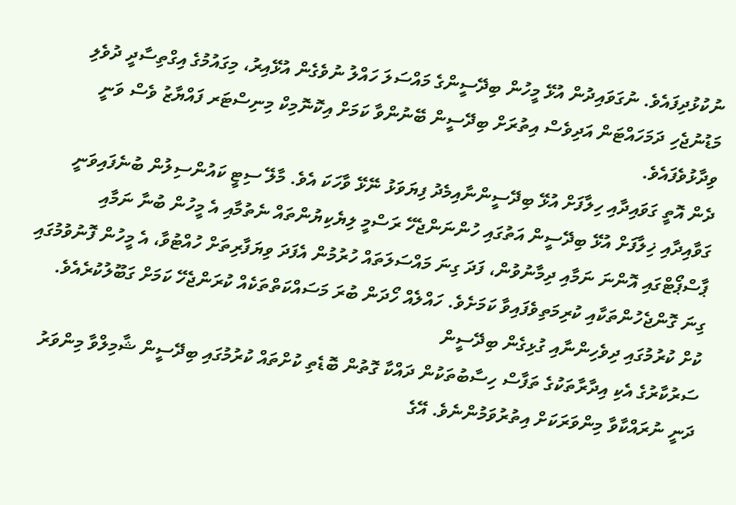ނުކުޅުދިފައެވެ. ނުގަވައިދުން އުޅޭ މީހުން ބިދޭސީންގެ މައްސަލަ ހައްލު ނުވެގެން އުޅޭއިރު، މިގައުމުގެ އިގްތިސާދީ ދުވެލި މަޑުނުޖެހި ދަމަހައްޓަން އަދިވެސް އިތުރަށް ބިދޭސީން ބޭނުންވާ ކަމަށް އިކޮނޮމިކް މިނިސްޓަރ ފައްޔާޒު ވެސް ވަނީ ވިދާޅުވެފައެވެ.
ދެން އޮތީ ގަވައިދާއި ހިލާފަށް އުޅޭ ބިދޭސީންނާއިމެދު ފިޔަވަޅު ނޭޅޭ ވާހަކަ އެވެ. މާލޭ ސިޓީ ކައުންސިލުން ބުނެފައިވަނީ ގަވާއިދާއި ޚިލާފަށް އުޅޭ ބިދޭސީން އަތުގައި ހުންނަންޖެހޭ ރަސްމީ ލިޔެކިޔުންތައް ނެތުމާއި އެ މީހުން ބުނާ ނަމާއި ޕާސްޕޯޓްގައި އޮންނަ ނަމާއި ދިމާނުވުން، ފަދަ ގިނަ މައްސަލަތައް ހުރުމުން އެފަދަ ވިޔަފާރިތަށް ހުއްޓުވާ، އެ މީހުން ފޮނުވުމުގައި ގިނަ ގޮންޖެހުންތަކާއި ކުރިމަތިވެފައިވާ ކަމަށެވެ. ހައްލެއް ހޯދަން ބުރަ މަސައްކަތްތަކެއް ކުރަންޖެހޭ ކަމަށް ގަބޫލުކުރެއެވެ.
ކުށް ކުރުމުގައި ދިވެހިންނާއި ގުޅިގެން ބިދޭސީން
ސަރުކާރުގެ އެކި އިދާރާތަކުގެ ތަފާސް ހިސާބުތަކުން ދައްކާ ގޮތުން ބޮޑެތި ކުށްތައް ކުރުމުގައި ބިދޭސީން ޝާމިލްވާ މިންވަރު ދަނީ ނުރައްކާވާ މިންވަރަކަށް އިތުރުވަމުންނެވެ. އޭގެ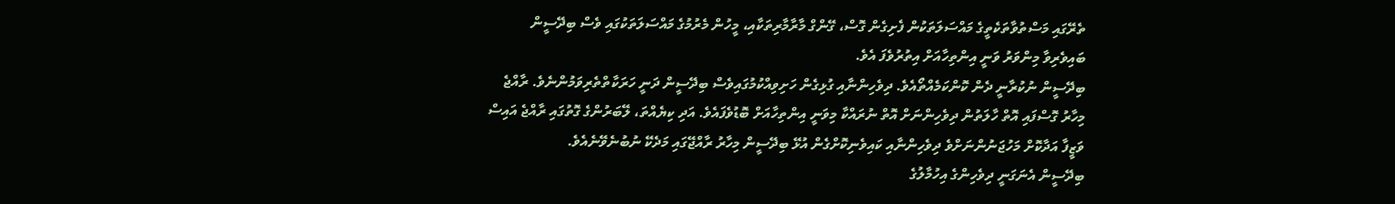ތެރޭގައި މަސްތުވާތަކެތީގެ މައްސަލަތަކުން ފެށިގެން ގޮސް، ގޭންގް މާރާމާރިތަކާއި، މީހުން މެރުމުގެ މައްސަލަތަކުގައި ވެސް ބިދޭސީން ބައިވެރިވާ މިންވަރު ވަނީ އިންތިހާއަށް އިތުރުވެފަ އެވެ.
ބިދޭސީން ނުކުރާނީ ދެން ކޮންކަމެއްތޯއެވެ. ދިވެހިންނާއި ގުޅިގެން ހަށިވިއްކުމުގައިވެސް ބިދޭސީން ދަނީ ހަރަކާތްތެރިވަމުންނެވެ. ރާއްޖެ މިހާރު ގޮސްފައި އޮތް ހާލަތުން ދިވެހިންނަށް އޮތް ނުރައްކާ މިވަނީ އިންތިހާއަށް ބޮޑުވެފައެވެ. އަދި ކިޔެއްތަ، ލޭބަރުންގެ ގޮތުގައި ރާއްޖެ އައިސް ވަޒީފާ އަދާކޮށް މަހުޖަނުންނަށްވެ ދިވެހިންނާއި ކައިވެނިކޮށްގެން އުޅޭ ބިދޭސީން މިހާރު ރާއްޖޭގައި މަދެކޭ ނުބުނެވޭނެއެވެ.
ބިދޭސީން އެނަގަނީ ދިވެހިންގެ އިހުމާލުގެ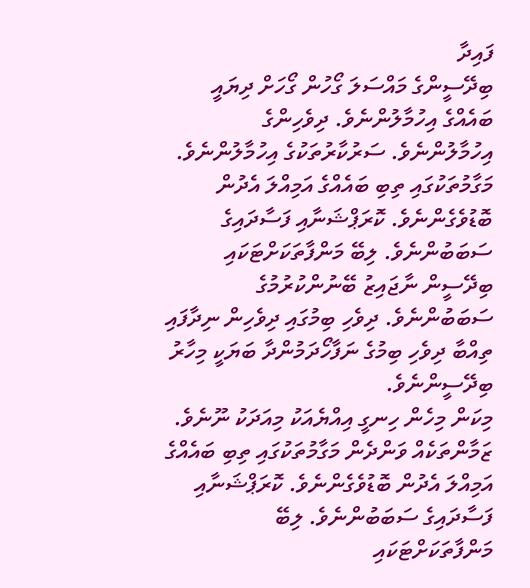ފައިދާ
ބިދޭސީންގެ މައްސަލަ ގޯހުން ގޯހަށް ދިޔައީ ބައެއްގެ އިހުމާލުންނެވެ. ދިވެހިންގެ އިހުމާލުންނެވެ. ސަރުކާރުތަކުގެ އިހުމާލުންނެވެ. މަގާމުތަކުގައި ތިބި ބައެއްގެ އަމިއްލަ އެދުން ބޮޑުވެގެންނެވެ. ކޮރަޕްޝަނާއި ފަސާދައިގެ ސަބަބުންނެވެ. ލިބޭ މަންފާތަކަށްޓަކައި ބިދޭސީން ނާޖައިޒު ބޭނުންކުރުމުގެ ސަބަބުންނެވެ. ދިވެހި ބިމުގައި ދިވެހިން ނިދާފައި ތިއްބާ ދިވެހި ބިމުގެ ނަފާހޯދަމުންދާ ބަޔަކީ މިހާރު ބިދޭސީންނެވެ.
މިކަން މިހެން ހިނގީ އިއްޔެއަކު މިއަދަކު ނޫނެވެ. ޒަމާންތަކެއް ވަންދެން މަގާމުތަކުގައި ތިބި ބައެއްގެ އަމިއްލަ އެދުން ބޮޑުވެގެންނެވެ. ކޮރަޕްޝަނާއި ފަސާދައިގެ ސަބަބުންނެވެ. ލިބޭ މަންފާތަކަށްޓަކައި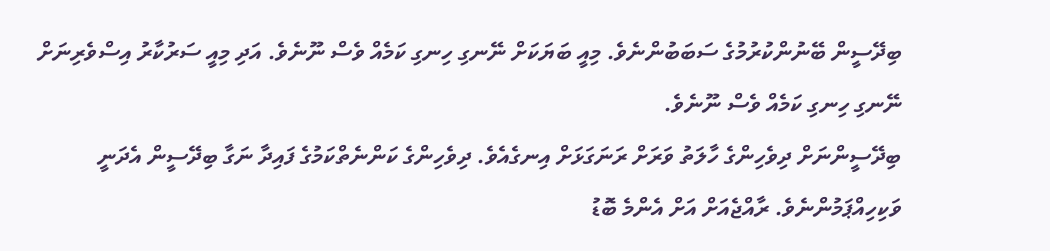ބިދޭސީން ބޭނުންކުރުމުގެ ސަބަބުންނެވެ. މިއީ ބަޔަކަށް ނޭނގި ހިނގި ކަމެއް ވެސް ނޫނެވެ. އަދި މިއީ ސަރުކާރު އިސްވެރިނަށް ނޭނގި ހިނގި ކަމެއް ވެސް ނޫނެވެ.
ބިދޭސީންނަށް ދިވެހިންގެ ހާލަތު ވަރަށް ރަނަގަޅަށް އިނގެއެވެ. ދިވެހިންގެ ކަންނެތްކަމުގެ ފައިދާ ނަގާ ބިދޭސީން އެދަނީ ވަކިހިއްޕަމުންނެވެ. ރާއްޖެއަށް އަށް އެންމެ ބޮޑު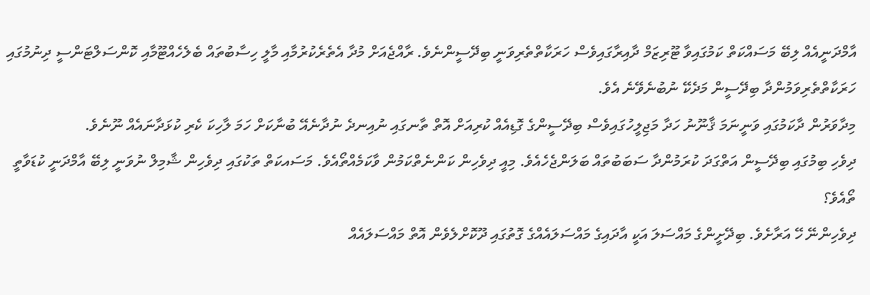އާމްދަނީއެއް ލިބޭ މަސައްކަތް ކަމުގައިވާ ޓޫރިޒަމް ދާއިރާގައިވެސް ހަރަކާތްތެރިވަނީ ބިދޭސީންނެވެ. ރާއްޖެއަށް މުދާ އެތެރެކުރުމާއި މާލީ ހިސާބުތައް ބެލެހެއްޓޫމާއި ކޮންސަލްޓަންސީ ދިނުމުގައި ހަރަކާތްތެރިވަމުންދާ ބިދޭސީން މަދެކޭ ނުބުނެވޭނެ އެވެ.
މިދާވަރުން ދާކަމުގައި ވަނީނަމަ ޤާނޫނު ހަދާ މަޖިލީހުގައިވެސް ބިދޭސީންގެ ގޮޑިއެއް ކުރިއަށް އޮތް ތާނގައި ނުއިނދެ ނުދާނެއޭ ބުނާކަށް ހަމަ ލާހިކަ ކެރި ކުޅަދާނައެއް ނޫނެވެ.
ދިވެހި ބިމުގައި ބިދޭސީން އަތްގަދަ ކުރަމުންދާ ސަބަބުތައް ބަލަންޖެހެއެވެ. މިއީ ދިވެހިން ކަންނެތްކަމުން ވާކަމެއްތޯއެވެ. މަސައކަތް ތަކުގައި ދިވެހިން ޝާމިލް ނުވަނީ ލިބޭ އާމްދަނީ ކުޑަވާތީ ތޯއެވެ؟
ދިވެހިންނޭ ހޭ އަރާށެވެ. ބިދޭށީންގެ މައްސަލަ އަކީ އާދައިގެ މައްސަލައެއްގެ ގޮތުގައި ދޫކޮށްލެވެން އޮތް މައްސަލައެއް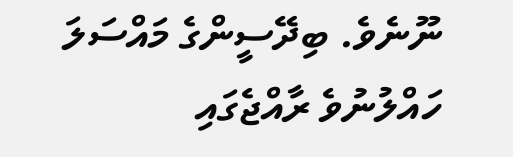ނޫނެވެ. ބިދޭސީންގެ މައްސަލަ ހައްލުނުވެ ރާއްޖެގައި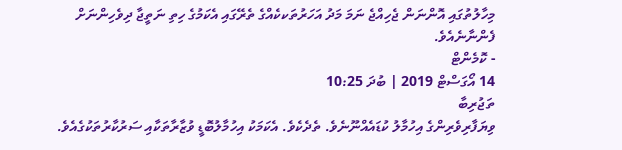މިހާލުތުގައި އޮންނަން ޖެހިއްޖެ ނަމަ މަދު އަހަރުތަކކެއްގެ ތެރޭގައި އެކަމުގެ ހިތި ނަތީޖާ ދިވެހިންނަށް ފެންނާނެއެވެ.
- ކޮމެންޓް
14 އޯގަސްޓް 2019 | ބުދަ 10:25
ތަޖުރިބާ
ވިޔަފާރިވެރިންގެ އިހުމާލު ކުޑައެއްނޫނެވެ. ތެދެކެވެ. އެކަމަކު އިހުމާލުބޮޑީ ވުޒާރާތަކާއި ސަރުކާރުތަކުގެއެވެ.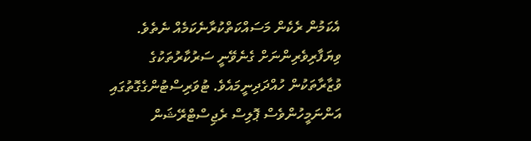އެކަމުން ރެކެން މަސައްކަތްކުރާނެކަމެއް ނެތެވެ. ވިޔަފާރިވެރިންނަށް ގެނެވޭނީ ސަރުކާރުތަކުގެ ވުޒާރާތަކުން ހުއްދަދިނީމައެވެ. ޓުވަރިސްޓުންގެގޮތުގައި އަންނަމީހުންވެސް ޕޮލިސް ރެޖިސްޓްރޭޝަން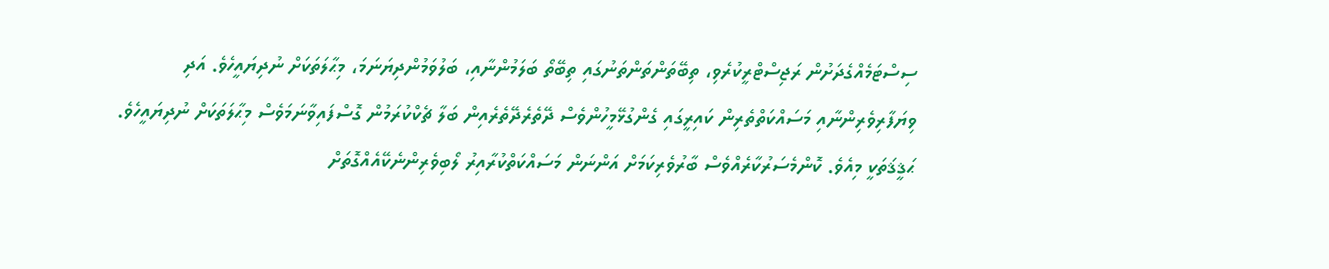ސިސްޓަމެއްގެދަށުން ރަޖިސްޓްރީކުރެވި، ތިބޭތަންތަންތަނުގައި ތިބޭތޯ ބަލަމުންނާއި، ބަލުވަމުންދިޔަނަމަ، މިޙާލަތަކަށް ނުދިޔައީހެވެ. އަދި ވިޔަފާރިވެރިންނާއި މަސައްކަތްތެރިން ކައިރީގައި ގެންގުޅޭމީހުންވެސް ދޭތެރެދޭތެރެއިން ބަލާ ޗެކްކުރަމުން ގޮސްފައިވާނަމަވެސް މިޙާލަތަކަށް ނުދިޔައީހެވެ. ޙަޤީޤަތަކީ މިއެވެ. ކޮންމެސަރުކާރެއްވެސް ބާރުވެރިކަމަށް އަންނަން މަސައްކަތްކުރާއިރު ލޯބިވެރިންނެކޭއެއްގޮތަށް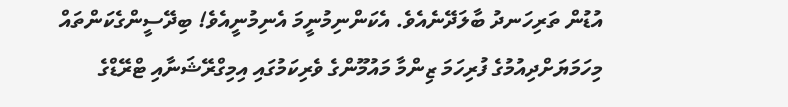އުޑުން ތަރިހަނދު ބާލަދޭނެއެވެ. އެކަންނިމުނީމަ އެނިމުނީއެވެ! ބިދޭސީންގެކަންތައް މިހަމަޔަށްދިއުމުގެ ފުރިހަމަ ޒިންމާ މައުމޫންގެ ވެރިކަމުގައި އިމިގްރޭޝަނާއި ޓްރޭޑްގެ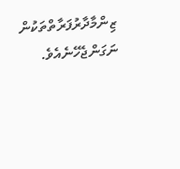ޒިންމާދާރުފަރާތްތަކުން ނަގަންޖެހޭނެއެވެ.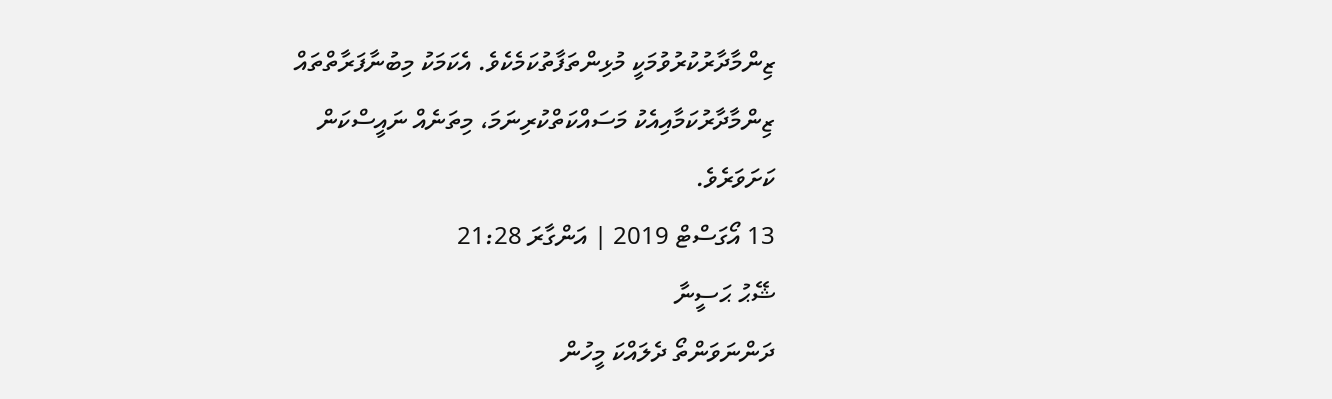ޒިންމާދާރުކުރުވުމަކީ މުޅިންތަފާތުކަމެކެވެ. އެކަމަކު މިބުނާފަރާތްތައް ޒިންމާދާރުކަމާއިއެކު މަސައްކަތްކުރިނަމަ، މިތަނެއް ނައީސްކަން ކަށަވަރެވެ.
13 އޯގަސްޓް 2019 | އަންގާރަ 21:28
ޝޭޙު ޙަސީނާ
ދަންނަވަންތޯ ދެލައްކަ މީހުން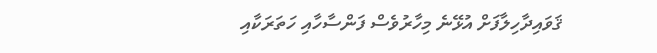ޤަވައިދާހިލާފަށް އުޅޭނެ މިހާރުވެސް ފަންސާހާއި ހަތަރަކާއި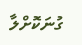ގުނަކޮށްލާ